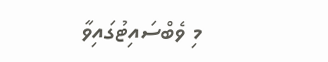މި ވެބްސައިޓުގައިވާ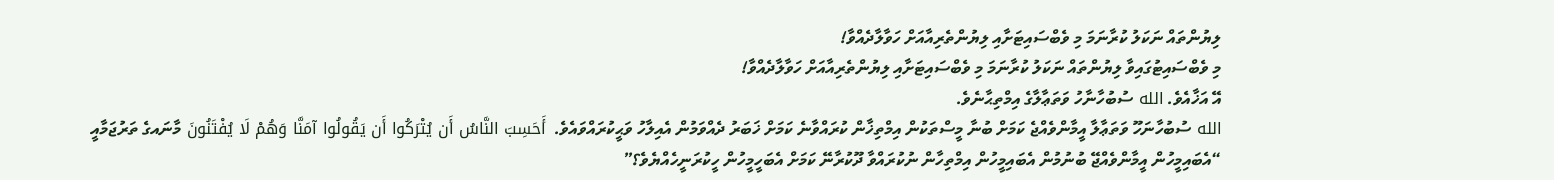ލިޔުންތައް ނަކަލު ކުރާނަމަ މި ވެބްސައިޓަށާއި ލިޔުންތެރިއާއަށް ހަވާލާދެއްވާ!
މި ވެބްސައިޓުގައިވާ ލިޔުންތައް ނަކަލު ކުރާނަމަ މި ވެބްސައިޓަށާއި ލިޔުންތެރިއާއަށް ހަވާލާދެއްވާ!
އޭ އަޚާއެވެ. الله ސުބުހާނާހު ވަތަޢާލާގެ އިމްތިޙާނެވެ.
الله ސުބުހާނަހޫ ވަތަޢާލާ އީމާންވެއްޖެ ކަމަށް ބުނާ މީސްތަކުން އިމްތިޚާން ކުރައްވާނެ ކަމަށް ޚަބަރު ދެއްވަމުން އެއިލާހު ވަޙީކުރައްވައެވެ.  أَحَسِبَ النَّاسُ أَن يُتْرَ‌كُوا أَن يَقُولُوا آمَنَّا وَهُمْ لَا يُفْتَنُونَ މާނައގެ ތަރުޖަމާއީ “އެބައިމީހުން އީމާންވެއްޖޭ ބުނުމުން އެބައިމީހުން އިމްތިހާން ނުކުރައްވާ ދޫކުރާނޭ ކަމަށް އެބަހީމީހުން ހީކުރަނީހެއްޔެވެ؟”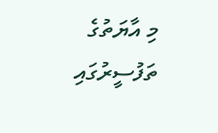މި އާޔަތުގެ ތަފުސީރުގައި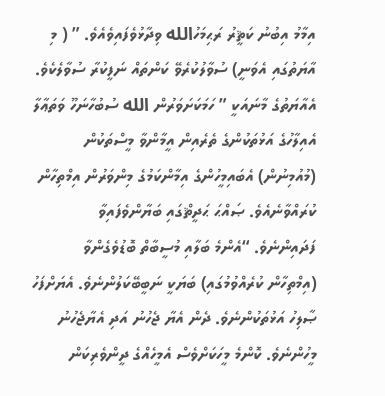އިމާމު އިބުނު ކަޘީރު ރަޙިމަހުالله ވިދާޅުވެފައިވެއެވެ. ” ( މި އާޔަތުގައި އެވަނީ) ސުވާލުކުރެވޭ ކަންތައް ނަފީކުރާ ސުވާލެކެވެ. އެއާޔަތުގެ މާނައަކީ ” ހަމަކަށަވަރުން الله ސުބުހާނަހޫ ވަތަޢާލާ އެއިލާހުގެ އަޅުތަކުންގެ ތެރެއިން އީމާންވާ މީސްތަކުން (މުއުމިނުން) އެބައިމީހުންގެ އިމާންކަމުގެ މިންވަރުން އިމްތިހާން ކުރައްވާނެއެވެ. ޞައްޙަ ޙަދީޘްގައި ބަޔާންވެފައިވާ ފަދައިންނެވެ. “އެންމެ ބަލާއި މުސީބާތް ބޮޑުވެގެންވާ (އިމްތިހާން ކުރެއްވުމުގައި) ބަޔަކީ ނަބީބޭކަލުންނެވެ. އެޔަށްފަހު ޞާލިހު އަޅުތަކުންނެވެ. ދެން އެޔާ ޖެހުނު އަދި އެޔާޖެހުނު މީހުންނެވެ. ކޮންމެ މީހަކަށްވެސް އެމީހެއްގެ ދީންވެރިކަން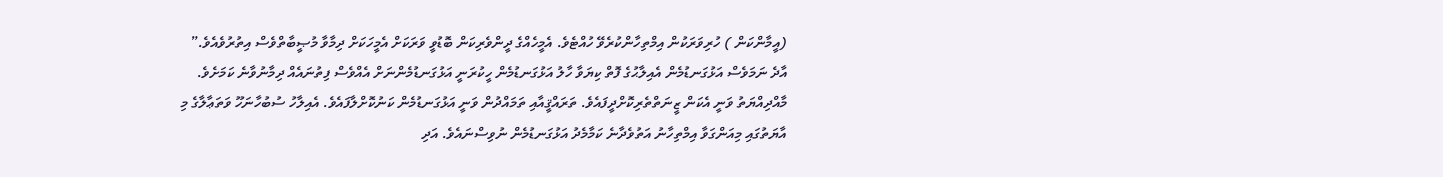(އީމާންކަން ) ހުރިވަރަކުން އިމްތިހާންކުރެވޭ ހުއްޓެވެ. އެމީހެއްގެ ދީންވެރިކަން ބޮޑުވީ ވަރަކަށް އެމީހަކަށް ދިމާވާ މުޞީބާތްވެސް އިތުރުވެއެވެ.”
އާދެ ނަމަވެސް އަޅުގަނޑުމެން އެއިލާޙުގެ ފޮތް ކިޔަވާ ހާލު އަޅުގަނޑުމެން ހީކުރަނީ އަޅުގަނޑުމެންނަށް އެއްވެސް ފިތުނައެއް ދިމާނުވާނެ ކަމަށެވެ. މާއްދިއްޔަތު ވަނީ އެކަން ޒީނަތްތެރިކޮށްދީފައެވެ. ތަރައްޤީއާއި ތަމައްދުން ވަނީ އަޅުގަނޑުމެން ކަނުކޮށްލާފައެވެ. އެއިލާހު ސުބުހާނަހޫ ވަތަޢާލާގެ މި އާޔަތުގައި މިއަންގަވާ އިމްތިހާނު އަތުވެދާނެ ކަމާމެދު އަޅުގަނޑުމެން ނުވިސްނައެވެ. އަދި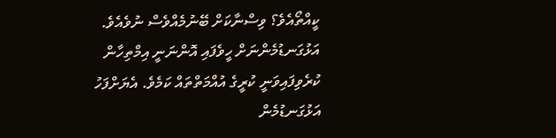ކީއްތޯއެވެ؟ ވިސްނާކަށް ބޭނުމެއްވެސް ނުވެއެވެ. އަޅުގަނޑުމެންނަށް ހީވެފައި އޮންނަނީ އިމްތިހާން ކުރެވިފައިވަނީ ކުރީގެ އުއްމަތްތައް ކަމެވެ. އެޔަށްފަހު އަޅުގަނޑުމެން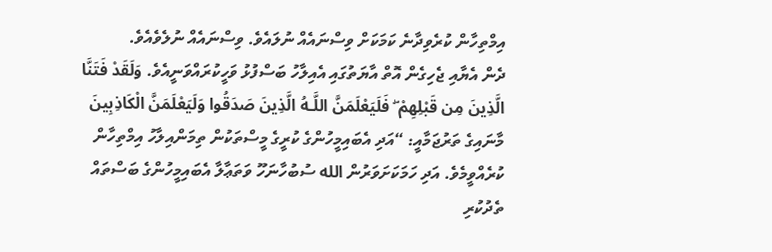އިމްތިހާން ކުރެވިދާނެ ކަމަކަށް ވިސްނައެއް ނުލައެވެ. ވިސްނައެއް ނުލެވެއެވެ.
ދެން އެޔާއި ޖެހިގެން އޮތް އާޔަތުގައި އެއިލާހު ބަސްފުޅު ވަހީކުރައްވަނީއެވެ. وَلَقَدْ فَتَنَّا الَّذِينَ مِن قَبْلِهِمْ ۖ فَلَيَعْلَمَنَّ اللَّـهُ الَّذِينَ صَدَقُوا وَلَيَعْلَمَنَّ الْكَاذِبِينَ މާނައިގެ ތަރުޖަމާއީ: “އަދި އެބައިމީހުންގެ ކުރީގެ މީސްތަކުން ތިމަންއިލާހު އިމްތިހާން ކުރެއްވީމެވެ. އަދި ހަމަކަށަވަރުން الله ސުބުހާނަހޫ ވަތަޢާލާ އެބައިމީހުންގެ ބަސްތައް ތެދުކުރި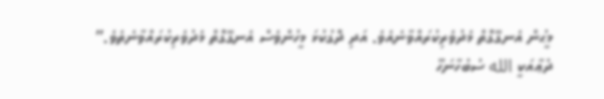މީޙުން އެނގޭގޮތް މެދުވެރިކުރައްވާނެއެވެ. އަދި ދޮގުކުޅަ މީހުންވެސް އެނގޭގޮތް މެދުވެރިކުރައްވާނެތެވެ.”
ދުޢާއަކީ الله ސުބުހާނަހޫ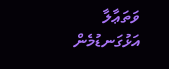ވަތަޢާލާ އަޅުގަނޑުމެން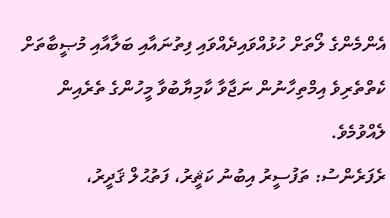އެންމެންގެ ލޯތަށް ހުޅުއްވައިދެއްވައި ފިތުނައާއި ބަލާއާއި މުޞީބާތަށް ކެތްތެރިވެ އިމްތިހާނުން ނަޖާވާ ކާމިޔާބުވާ މީހުންގެ ތެރެއިން ލެއްވުމެވެ.
ރެފަރެންސު: ތަފުސީރު އިބުނު ކަޘީރު، ފަތުޙުލް ޤަދީރު،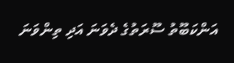އަންކަބޫތު ސޫރަތުގެ ދެވަނަ އަދި ތިންވަނަ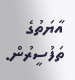އާޔަތުގެ ތަފުސީރުން.